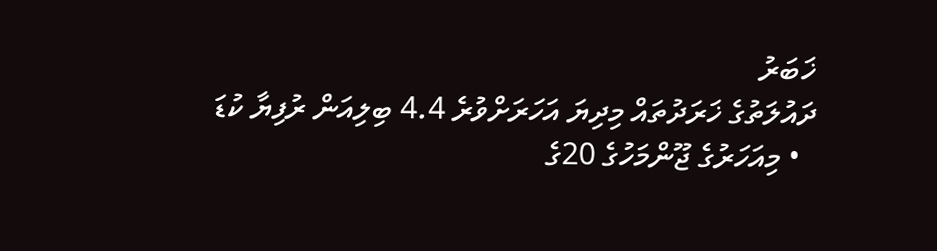ޚަބަރު
ދައުލަތުގެ ޚަރަދުތައް މިދިޔަ އަހަރަށްވުރެ 4.4 ބިލިއަން ރުފިޔާ ކުޑަ
  • މިއަހަރުގެ ޖޫންމަހުގެ 20ގެ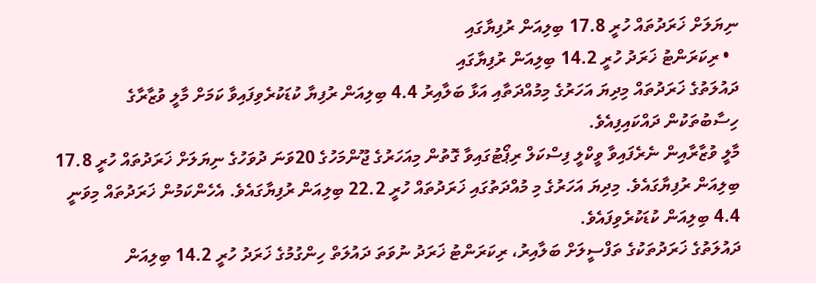ނިޔަލަށް ޚަރަދުތައް ހުރީ 17.8 ބިލިއަން ރުފިޔާގައި
  • ރިކަރަންޓު ޚަރަދު ހުރީ 14.2 ބިލިއަން ރުފިޔާގައި
ދައުލަތުގެ ޚަރަދުތައް މިދިޔަ އަހަރުގެ މިމުއްދަތާއި އަޅާ ބަލާއިރު 4.4 ބިލިއަން ރުފިޔާ ކުޑަކުރެވިފައިވާ ކަމަށް މާލީ ވުޒާރާގެ ހިސާބުތަކުން ދައްކައިފިއެވެ.
މާލީ ވުޒާރާއިން ނެރެފައިވާ ވީކްލީ ފިސްކަލް ރިޕޯޓުގައިވާ ގޮތުން މިއަހަރުގެ ޖޫންމަހުގެ 20ވަނަ ދުވަހުގެ ނިޔަލަށް ޚަރަދުތައް ހުރީ 17.8 ބިލިއަން ރުފިޔާގައެވެ. މިދިޔަ އަހަރުގެ މި މުއްދަތުގައި ޚަރަދުތައް ހުރީ 22.2 ބިލިއަން ރުފިޔާގައެވެ. އެހެންކަމުން ޚަރަދުތައް މިވަނީ 4.4 ބިލިއަން ކުޑަކުރެވިފައެވެ.
ދައުލަތުގެ ޚަރަދުތަކުގެ ތަފްސީލަށް ބަލާއިރު، ރިކަރަންޓު ޚަރަދު ނުވަތަ ދައުލަތް ހިންގުމުގެ ޚަރަދު ހުރީ 14.2 ބިލިއަން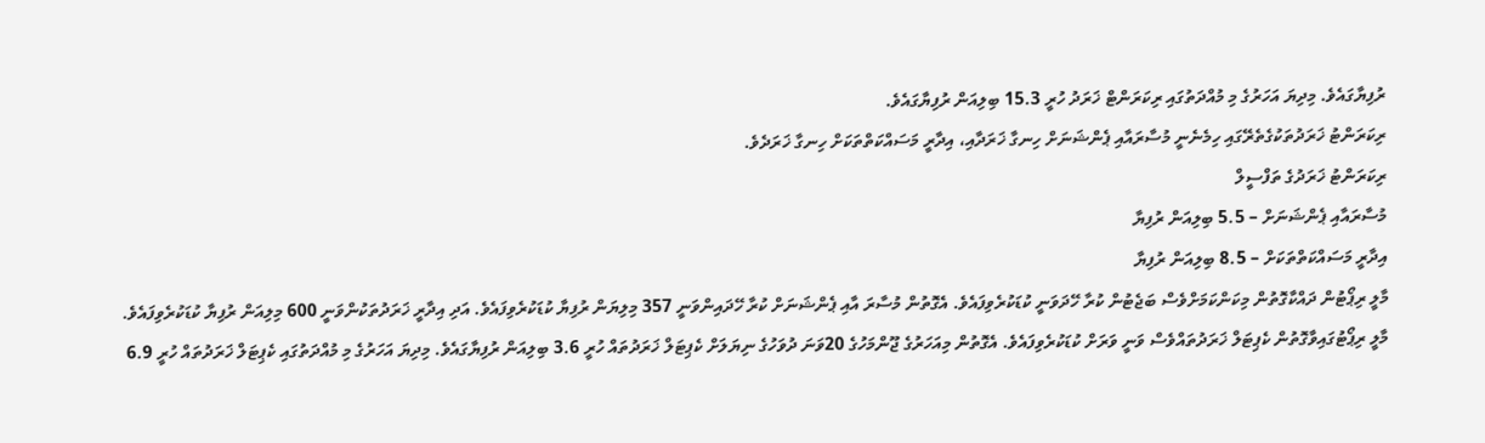ރުފިޔާގައެވެ. މިދިޔަ އަހަރުގެ މި މުއްދަތުގައި ރިކަރަންޓް ޚަރަދު ހުރީ 15.3 ބިލިއަން ރުފިޔާގައެވެ.
ރިކަރަންޓު ޚަރަދުތަކުގެތެރޭގައި ހިމެނެނީ މުސާރައާއި ޕެންޝަނަށް ހިނގާ ޚަރަދާއި، އިދާރީ މަސައްކަތްތަކަށް ހިނގާ ޚަރަދެވެ.
ރިކަރަންޓު ޚަރަދުގެ ތަފްސީލް
މުސާރައާއި ޕެންޝަނަށް – 5.5 ބިލިއަން ރުފިޔާ
އިދާރީ މަސައްކަތްތަކަށް – 8.5 ބިލިއަން ރުފިޔާ
މާލީ ރިޕޯޓުން ދައްކާގޮތުން މިކަންކަމަށްވެސް ބަޖެޓުން ކުރާ ހޭދަވަނީ ކުޑަކުރެވިފައެވެ. އެގޮތުން މުސާރަ އާއި ޕެންޝަނަށް ކުރާ ހޭދައިންވަނީ 357 މިލިޔަން ރުފިޔާ ކުޑަކުރެވިފައެވެ. އަދި އިދާރީ ޚަރަދުތަކުންވަނީ 600 މިލިއަން ރުފިޔާ ކުޑަކުރެވިފައެވެ.
މާލީ ރިޕޯޓުގައިވާގޮތުން ކެޕިޓަލް ޚަރަދުތައްވެސް ވަނީ ވަރަށް ކުޑަކުރެވިފައެވެ. އެގޮތުން މިއަހަރުގެ ޖޫންމަހުގެ 20ވަނަ ދުވަހުގެ ނިޔަލަށް ކެޕިޓަލް ޚަރަދުތައް ހުރީ 3.6 ބިލިއަން ރުފިޔާގައެވެ. މިދިޔަ އަހަރުގެ މި މުއްދަތުގައި ކެޕިޓަލް ޚަރަދުތައް ހުރީ 6.9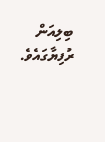ބިލިއަން ރުފިޔާގައެވެ.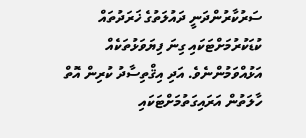ސަރުކާރުންދަނީ ދައުލަތުގެ ޚަރަދުތައް ކުޑަކުރުމަށްޓަކައި ގިނަ ފިޔަވަޅުތަކެއް އަޅުއްވަމުންނެވެ. އަދި އިޤްތިސާދު ކުރިން އޮތް ހާލަތުން އަރައިގަތުމަށްޓަކައި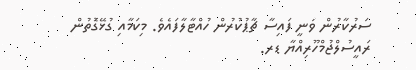ސަރުކާރުން ވަނީ ފައިސާ ޗާޕުކުރުން ހުއްޓާލާފައެވެ. މިކަމާއި ގުޅޭގޮތުން ރައީސުލްޖުމްހޫރިއްޔާ ޑރ.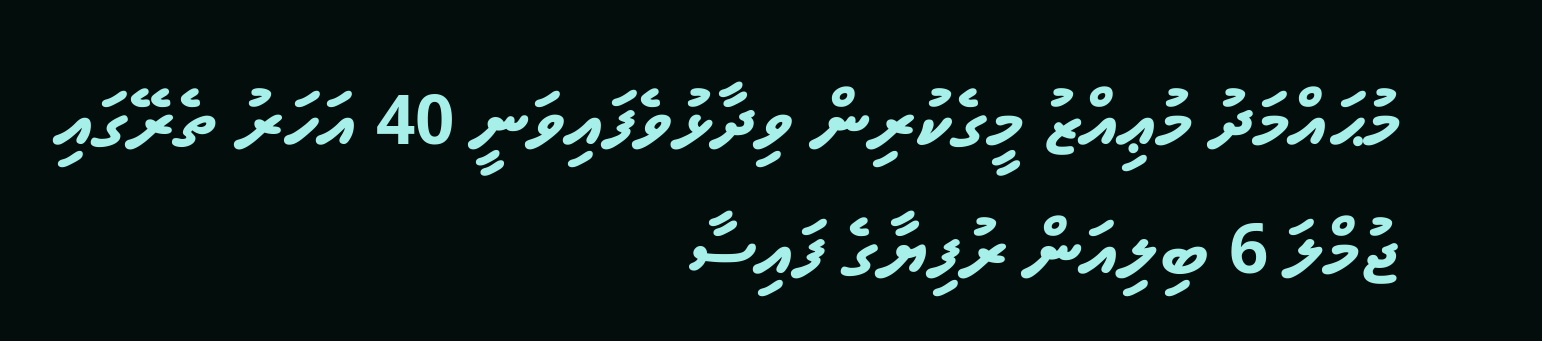މުޙައްމަދު މުޢިއްޒު މީގެކުރިން ވިދާޅުވެފައިވަނީ 40 އަހަރު ތެރޭގައި ޖުމްލަ 6 ބިލިއަން ރުފިޔާގެ ފައިސާ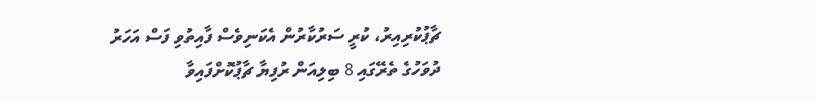ޗާޕުކުރިއިރު، ކުރީ ސަރުކާރުން އެކަނިވެސް ފާއިތުވި ފަސް އަހަރު ދުވަހުގެ ތެރޭގައި 8 ބިލިއަން ރުފިޔާ ޗާޕުކޮށްފައިވާ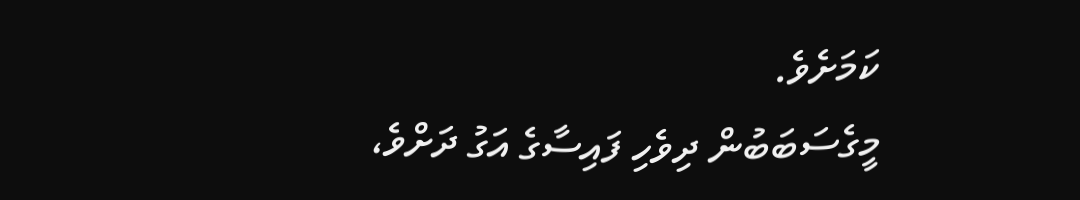ކަމަށެވެ.
މީގެސަބަބުން ދިވެހި ފައިސާގެ އަގު ދަށްވެ،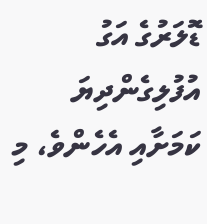ޑޮލަރުގެ އަގު އުފުލިގެންދިޔަ ކަމަށާއި އެހެންވެ، މި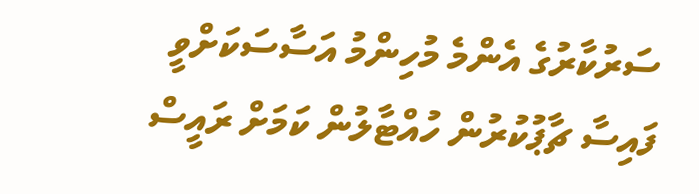ސަރުކާރުގެ އެންމެ މުހިންމު އަސާސަކަށްވީ ފައިސާ ޗާޕުކުރުން ހުއްޓާލުން ކަމަށް ރައީސް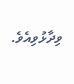ވިދާޅުވިއެވެ.